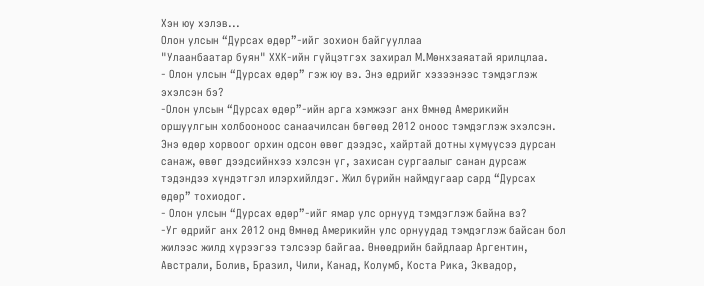Хэн юу хэлэв...
Олон улсын “Дурсах өдөр”-ийг зохион байгууллаа
"Улаанбаатар буян" ХХК-ийн гүйцэтгэх захирал М.Мөнхзаяатай ярилцлаа.
- Олон улсын “Дурсах өдөр” гэж юу вэ. Энэ өдрийг хэзээнээс тэмдэглэж эхэлсэн бэ?
-Олон улсын “Дурсах өдөр”-ийн арга хэмжээг анх Өмнөд Америкийн оршуулгын холбооноос санаачилсан бөгөөд 2012 оноос тэмдэглэж эхэлсэн. Энэ өдөр хорвоог орхин одсон өвөг дээдэс, хайртай дотны хүмүүсээ дурсан санаж, өвөг дээдсийнхээ хэлсэн үг, захисан сургаалыг санан дурсаж тэдэндээ хүндэтгэл илэрхийлдэг. Жил бүрийн наймдугаар сард “Дурсах өдөр” тохиодог.
- Олон улсын “Дурсах өдөр”-ийг ямар улс орнууд тэмдэглэж байна вэ?
-Уг өдрийг анх 2012 онд Өмнөд Америкийн улс орнуудад тэмдэглэж байсан бол жилээс жилд хүрээгээ тэлсээр байгаа. Өнөөдрийн байдлаар Аргентин, Австрали, Болив, Бразил, Чили, Канад, Колумб, Коста Рика, Эквадор,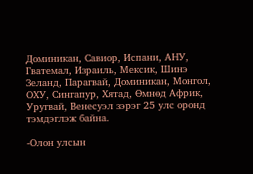Доминикан, Савиор, Испани, АНУ, Гватемал, Израиль, Мексик, Шинэ Зеланд, Парагвай, Доминикан, Монгол, ОХУ, Сингапур, Хятад, Өмнөд Африк, Уругвай, Венесуэл зэрэг 25 улс оронд тэмдэглэж байна.

-Олон улсын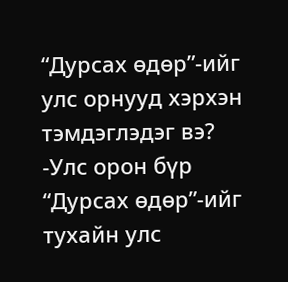“Дурсах өдөр”-ийг улс орнууд хэрхэн тэмдэглэдэг вэ?
-Улс орон бүр “Дурсах өдөр”-ийг тухайн улс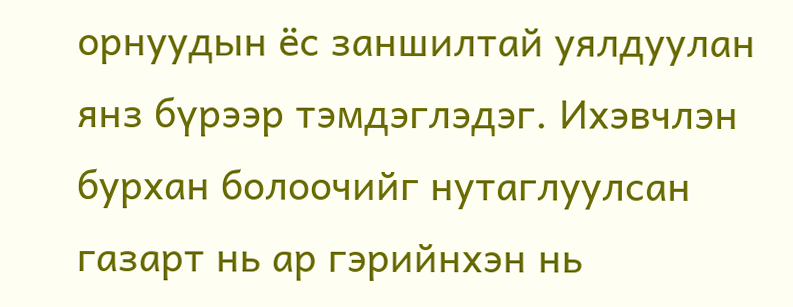орнуудын ёс заншилтай уялдуулан янз бүрээр тэмдэглэдэг. Ихэвчлэн бурхан болоочийг нутаглуулсан газарт нь ар гэрийнхэн нь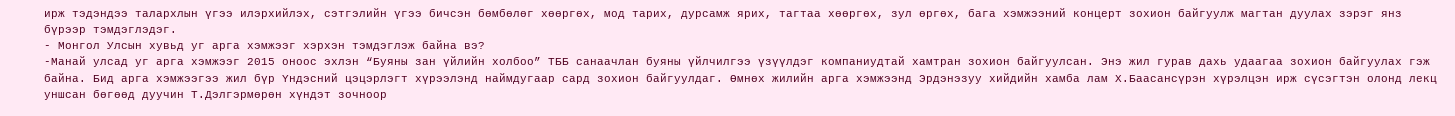ирж тэдэндээ талархлын үгээ илэрхийлэх, сэтгэлийн үгээ бичсэн бөмбөлөг хөөргөх, мод тарих, дурсамж ярих, тагтаа хөөргөх, зул өргөх, бага хэмжээний концерт зохион байгуулж магтан дуулах зэрэг янз бүрээр тэмдэглэдэг.
- Монгол Улсын хувьд уг арга хэмжээг хэрхэн тэмдэглэж байна вэ?
-Манай улсад уг арга хэмжээг 2015 оноос эхлэн “Буяны зан үйлийн холбоо” ТББ санаачлан буяны үйлчилгээ үзүүлдэг компаниудтай хамтран зохион байгуулсан. Энэ жил гурав дахь удаагаа зохион байгуулах гэж байна. Бид арга хэмжээгээ жил бүр Үндэсний цэцэрлэгт хүрээлэнд наймдугаар сард зохион байгуулдаг. Өмнөх жилийн арга хэмжээнд Эрдэнэзуу хийдийн хамба лам Х.Баасансүрэн хүрэлцэн ирж сүсэгтэн олонд лекц уншсан бөгөөд дуучин Т.Дэлгэрмөрөн хүндэт зочноор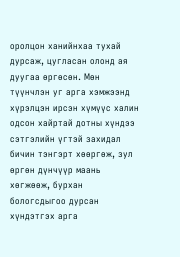оролцон ханийнхаа тухай дурсаж, цугласан олонд ая дуугаа өргөсөн. Мөн түүнчлэн уг арга хэмжээнд хүрэлцэн ирсэн хүмүүс халин одсон хайртай дотны хүндээ сэтгэлийн үгтэй захидал бичин тэнгэрт хөөргөж, зул өргөн дүнчүүр маань хөгжөөж, бурхан бологсдыгоо дурсан хүндэтгэх арга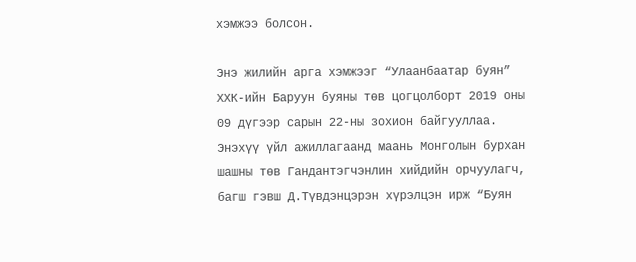хэмжээ болсон.

Энэ жилийн арга хэмжээг “Улаанбаатар буян” ХХК-ийн Баруун буяны төв цогцолборт 2019 оны 09 дүгээр сарын 22-ны зохион байгууллаа. Энэхүү үйл ажиллагаанд маань Монголын бурхан шашны төв Гандантэгчэнлин хийдийн орчуулагч, багш гэвш Д.Түвдэнцэрэн хүрэлцэн ирж “Буян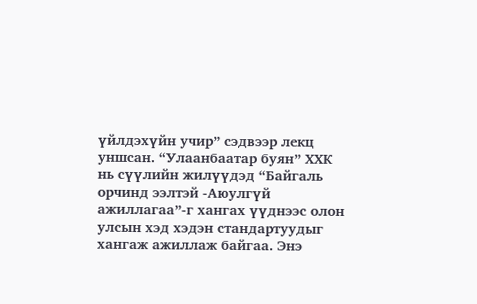үйлдэхүйн учир” сэдвээр лекц уншсан. “Улаанбаатар буян” ХХК нь сүүлийн жилүүдэд “Байгаль орчинд ээлтэй -Аюулгүй ажиллагаа”-г хангах үүднээс олон улсын хэд хэдэн стандартуудыг хангаж ажиллаж байгаа. Энэ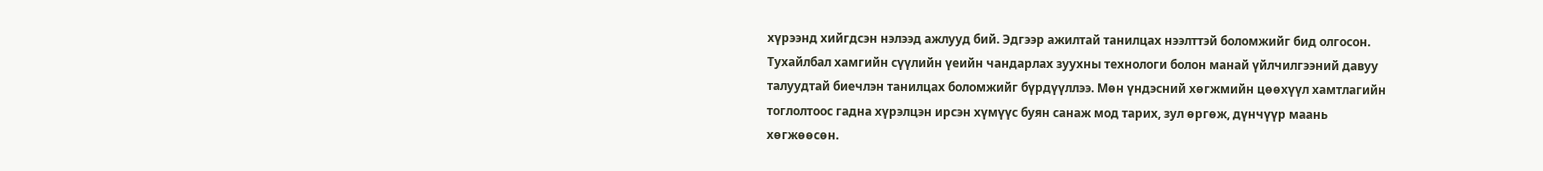хүрээнд хийгдсэн нэлээд ажлууд бий. Эдгээр ажилтай танилцах нээлттэй боломжийг бид олгосон. Тухайлбал хамгийн сүүлийн үеийн чандарлах зуухны технологи болон манай үйлчилгээний давуу талуудтай биечлэн танилцах боломжийг бүрдүүллээ. Мөн үндэсний хөгжмийн цөөхүүл хамтлагийн тоглолтоос гадна хүрэлцэн ирсэн хүмүүс буян санаж мод тарих, зул өргөж, дүнчүүр маань хөгжөөсөн.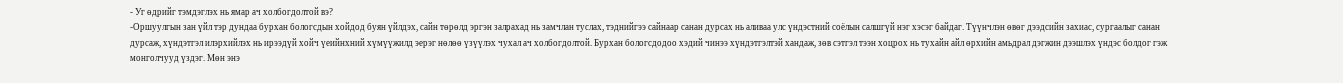- Уг өдрийг тэмдэглэх нь ямар ач холбогдолтой вэ?
-Оршуулгын зан үйл тэр дундаа бурхан бологсдын хойдод буян үйлдэх, сайн төрөлд эргэн залрахад нь замчлан туслах, тэднийгээ сайнаар санан дурсах нь аливаа улс үндэстний соёлын салшгүй нэг хэсэг байдаг. Түүнчлэн өвөг дээдсийн захиас, сургаалыг санан дурсаж, хүндэтгэл илэрхийлэх нь ирээдүй хойч үеийнхний хүмүүжилд эерэг нөлөө үзүүлэх чухал ач холбогдолтой. Бурхан бологсдодоо хэдий чинээ хүндэтгэлтэй хандаж, зөв сэтгэл тээн хоцрох нь тухайн айл өрхийн амьдрал дэгжин дээшлэх үндэс болдог гэж монголчууд үздэг. Мөн энэ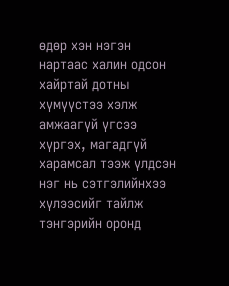өдөр хэн нэгэн нартаас халин одсон хайртай дотны хүмүүстээ хэлж амжаагүй үгсээ хүргэх, магадгүй харамсал тээж үлдсэн нэг нь сэтгэлийнхээ хүлээсийг тайлж тэнгэрийн оронд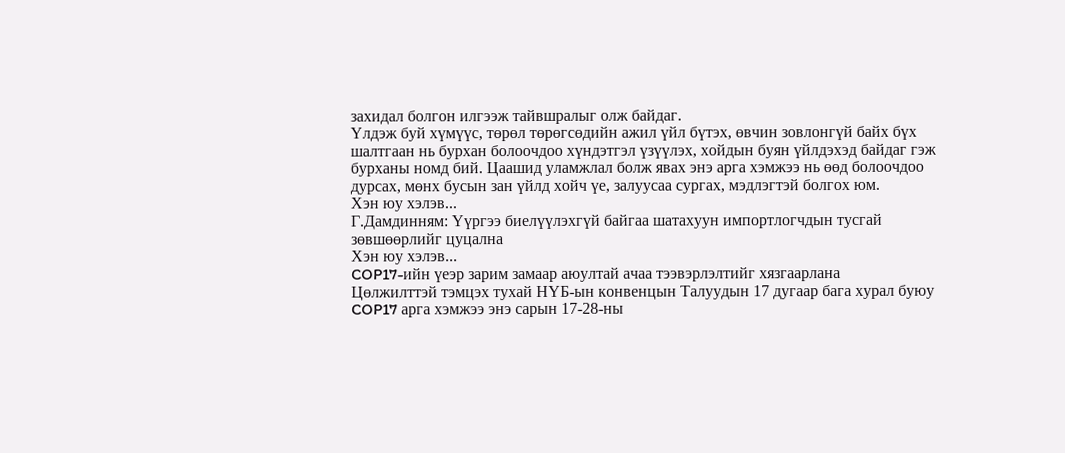захидал болгон илгээж тайвшралыг олж байдаг.
Үлдэж буй хүмүүс, төрөл төрөгсөдийн ажил үйл бүтэх, өвчин зовлонгүй байх бүх шалтгаан нь бурхан болоочдоо хүндэтгэл үзүүлэх, хойдын буян үйлдэхэд байдаг гэж бурханы номд бий. Цаашид уламжлал болж явах энэ арга хэмжээ нь өөд болоочдоо дурсах, мөнх бусын зан үйлд хойч үе, залуусаа сургах, мэдлэгтэй болгох юм.
Хэн юу хэлэв...
Г.Дамдинням: Үүргээ биелүүлэхгүй байгаа шатахуун импортлогчдын тусгай зөвшөөрлийг цуцална
Хэн юу хэлэв...
COP17-ийн үеэр зарим замаар аюултай ачаа тээвэрлэлтийг хязгаарлана
Цөлжилттэй тэмцэх тухай НҮБ-ын конвенцын Талуудын 17 дугаар бага хурал буюу COP17 арга хэмжээ энэ сарын 17-28-ны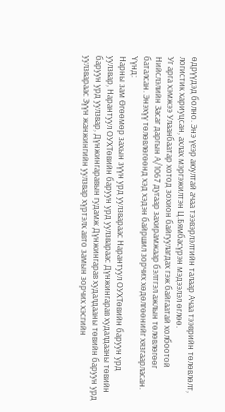өдрүүдэд болно. Энэ үеэр аюултай ачаа тээвэрлэлтийн талаар Ачаа тээврийн төлөвлөлт, логистик хариуцсан, ахлах мэргэжилтэн Ц.Бямбасүрэн мэдээлэл өглөө.
Уг арга хэмжээ Улаанбаатар хотод зохион байгуулагдах гэж байгаатай холбоотой Нийслэлийн Засаг даргын А/1067 дугаар захирамжаар бэлтгэл ажлын төлөвлөгөөг баталсан. Энэхүү төлөвлөгөөнд хэд хэдэн байршил зорчих хөдөлгөөнийг хязгаарласан.
Үүнд:
Нарны зам Өгөөмөр захын зүүн урд уулзвараас Нарантуул ОУХТөвийн баруун урд уулзвар, Нарантуул ОУХТөвийн баруун урд уулзвараас Дүнжингарав худалдааны төвийн баруун урд уулзвар, Дүнжингаравын гудамж Дүнжингарав худалдааны төвийн баруун урд уулзвараас Зүүн жанжингийн уулзвар хүртэлх авто замын зорчих хэсгийн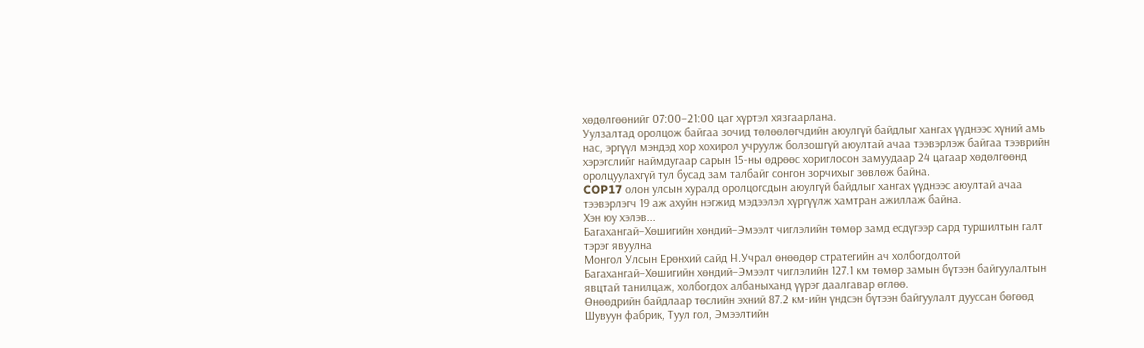хөдөлгөөнийг 07:00–21:00 цаг хүртэл хязгаарлана.
Уулзалтад оролцож байгаа зочид төлөөлөгчдийн аюулгүй байдлыг хангах үүднээс хүний амь нас, эргүүл мэндэд хор хохирол учруулж болзошгүй аюултай ачаа тээвэрлэж байгаа тээврийн хэрэгслийг наймдугаар сарын 15-ны өдрөөс хориглосон замуудаар 24 цагаар хөдөлгөөнд оролцуулахгүй тул бусад зам талбайг сонгон зорчихыг зөвлөж байна.
COP17 олон улсын хуралд оролцогсдын аюулгүй байдлыг хангах үүднээс аюултай ачаа тээвэрлэгч 19 аж ахуйн нэгжид мэдээлэл хүргүүлж хамтран ажиллаж байна.
Хэн юу хэлэв...
Багахангай–Хөшигийн хөндий–Эмээлт чиглэлийн төмөр замд есдүгээр сард туршилтын галт тэрэг явуулна
Монгол Улсын Ерөнхий сайд Н.Учрал өнөөдөр стратегийн ач холбогдолтой Багахангай–Хөшигийн хөндий–Эмээлт чиглэлийн 127.1 км төмөр замын бүтээн байгуулалтын явцтай танилцаж, холбогдох албаныханд үүрэг даалгавар өглөө.
Өнөөдрийн байдлаар төслийн эхний 87.2 км-ийн үндсэн бүтээн байгуулалт дууссан бөгөөд Шувуун фабрик, Туул гол, Эмээлтийн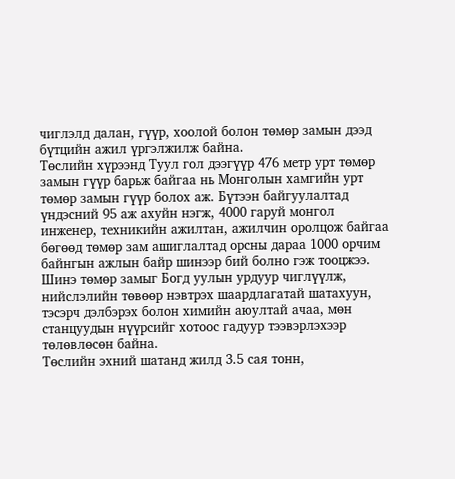чиглэлд далан, гүүр, хоолой болон төмөр замын дээд бүтцийн ажил үргэлжилж байна.
Төслийн хүрээнд Туул гол дээгүүр 476 метр урт төмөр замын гүүр барьж байгаа нь Монголын хамгийн урт төмөр замын гүүр болох аж. Бүтээн байгуулалтад үндэсний 95 аж ахуйн нэгж, 4000 гаруй монгол инженер, техникийн ажилтан, ажилчин оролцож байгаа бөгөөд төмөр зам ашиглалтад орсны дараа 1000 орчим байнгын ажлын байр шинээр бий болно гэж тооцжээ.
Шинэ төмөр замыг Богд уулын урдуур чиглүүлж, нийслэлийн төвөөр нэвтрэх шаардлагатай шатахуун, тэсэрч дэлбэрэх болон химийн аюултай ачаа, мөн станцуудын нүүрсийг хотоос гадуур тээвэрлэхээр төлөвлөсөн байна.
Төслийн эхний шатанд жилд 3.5 сая тонн,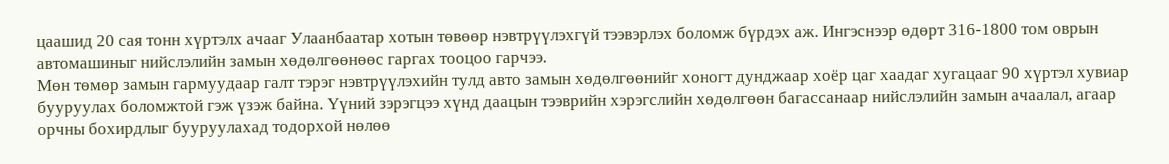цаашид 20 сая тонн хүртэлх ачааг Улаанбаатар хотын төвөөр нэвтрүүлэхгүй тээвэрлэх боломж бүрдэх аж. Ингэснээр өдөрт 316-1800 том оврын автомашиныг нийслэлийн замын хөдөлгөөнөөс гаргах тооцоо гарчээ.
Мөн төмөр замын гармуудаар галт тэрэг нэвтрүүлэхийн тулд авто замын хөдөлгөөнийг хоногт дунджаар хоёр цаг хаадаг хугацааг 90 хүртэл хувиар бууруулах боломжтой гэж үзэж байна. Үүний зэрэгцээ хүнд даацын тээврийн хэрэгслийн хөдөлгөөн багассанаар нийслэлийн замын ачаалал, агаар орчны бохирдлыг бууруулахад тодорхой нөлөө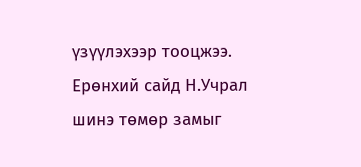үзүүлэхээр тооцжээ.
Ерөнхий сайд Н.Учрал шинэ төмөр замыг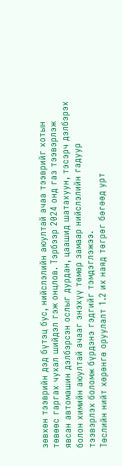зөвхөн тээврийн дэд бүтэц бус, нийслэлийн аюултай ачаа тээврийг хотын төвөөс гаргах чухал шийдэл гэж онцлов. Тэрбээр 2024 онд газ тээвэрлэж явсан автомашин дэлбэрсэн ослыг дурдан, цаашид шатахуун, тэсэрч дэлбэрэх болон химийн аюултай ачааг энэхүү төмөр замаар нийслэлийн гадуур тээвэрлэх боломж бүрдэнэ гэдгийг тэмдэглэжээ.
Төслийн нийт хөрөнгө оруулалт 1.2 их наяд төгрөг бөгөөд урт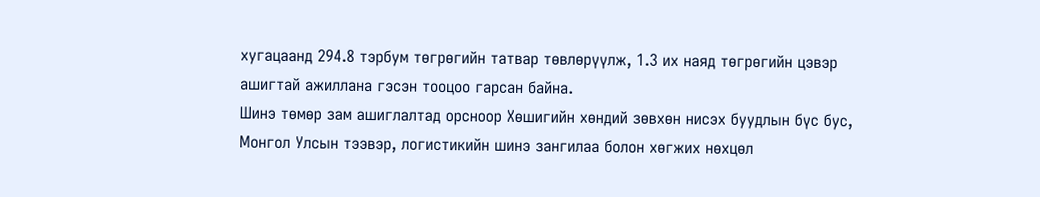хугацаанд 294.8 тэрбум төгрөгийн татвар төвлөрүүлж, 1.3 их наяд төгрөгийн цэвэр ашигтай ажиллана гэсэн тооцоо гарсан байна.
Шинэ төмөр зам ашиглалтад орсноор Хөшигийн хөндий зөвхөн нисэх буудлын бүс бус, Монгол Улсын тээвэр, логистикийн шинэ зангилаа болон хөгжих нөхцөл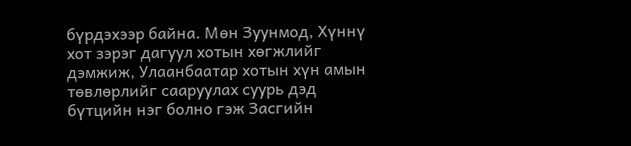бүрдэхээр байна. Мөн Зуунмод, Хүннү хот зэрэг дагуул хотын хөгжлийг дэмжиж, Улаанбаатар хотын хүн амын төвлөрлийг сааруулах суурь дэд бүтцийн нэг болно гэж Засгийн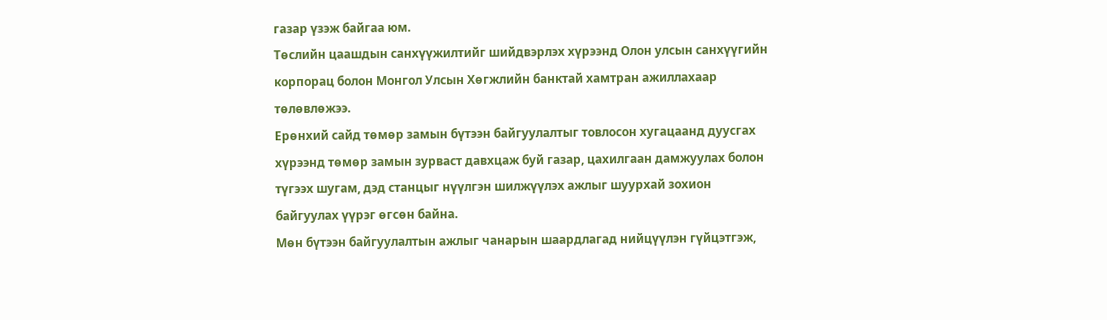газар үзэж байгаа юм.
Төслийн цаашдын санхүүжилтийг шийдвэрлэх хүрээнд Олон улсын санхүүгийн корпорац болон Монгол Улсын Хөгжлийн банктай хамтран ажиллахаар төлөвлөжээ.
Ерөнхий сайд төмөр замын бүтээн байгуулалтыг товлосон хугацаанд дуусгах хүрээнд төмөр замын зурваст давхцаж буй газар, цахилгаан дамжуулах болон түгээх шугам, дэд станцыг нүүлгэн шилжүүлэх ажлыг шуурхай зохион байгуулах үүрэг өгсөн байна.
Мөн бүтээн байгуулалтын ажлыг чанарын шаардлагад нийцүүлэн гүйцэтгэж,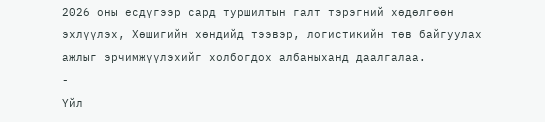2026 оны есдүгээр сард туршилтын галт тэрэгний хөдөлгөөн эхлүүлэх, Хөшигийн хөндийд тээвэр, логистикийн төв байгуулах ажлыг эрчимжүүлэхийг холбогдох албаныханд даалгалаа.
-
Үйл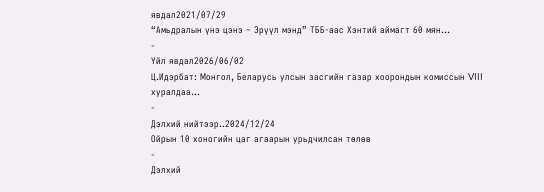явдал2021/07/29
“Амьдралын үнэ цэнэ – Эрүүл мэнд” ТББ-аас Хэнтий аймагт 60 мян...
-
Үйл явдал2026/06/02
Ц.Идэрбат: Монгол, Беларусь улсын засгийн газар хоорондын комиссын VIII хуралдаа...
-
Дэлхий нийтээр..2024/12/24
Ойрын 10 хоногийн цаг агаарын урьдчилсан төлөв
-
Дэлхий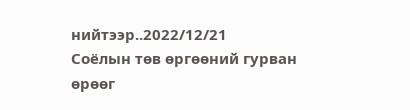нийтээр..2022/12/21
Соёлын төв өргөөний гурван өрөөг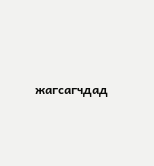жагсагчдад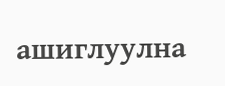ашиглуулна